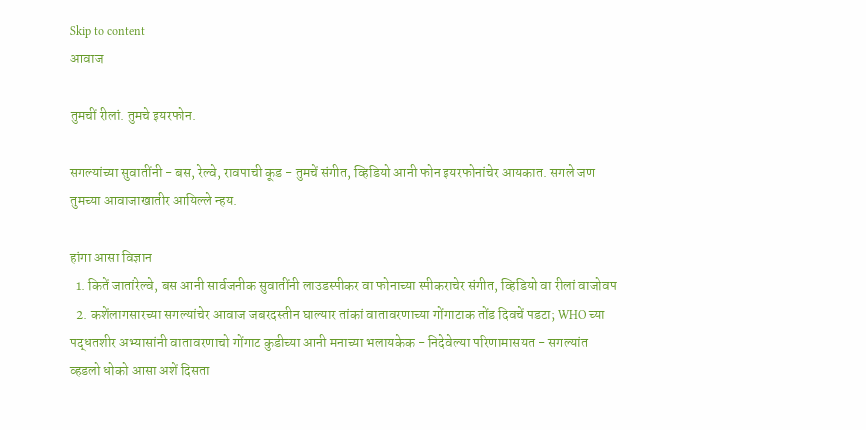Skip to content
आवाज

तुमचीं रीलां. तुमचे इयरफोन.

सगल्यांच्या सुवातींनी - बस, रेल्वे, रावपाची कूड - तुमचें संगीत, व्हिडियो आनी फोन इयरफोनांचेर आयकात. सगले जण तुमच्या आवाजाखातीर आयिल्ले न्हय.

हांगा आसा विज्ञान
  1. कितें जातांरेल्वे, बस आनी सार्वजनीक सुवातींनी लाउडस्पीकर वा फोनाच्या स्पीकराचेर संगीत, व्हिडियो वा रीलां वाजोवप
  2. कशेंलागसारच्या सगल्यांचेर आवाज जबरदस्तीन घाल्यार तांकां वातावरणाच्या गोंगाटाक तोंड दिवचें पडटा; WHO च्या पद्धतशीर अभ्यासांनी वातावरणाचो गोंगाट कुडीच्या आनी मनाच्या भलायकेक - निदेवेल्या परिणामासयत - सगल्यांत व्हडलो धोको आसा अशें दिसता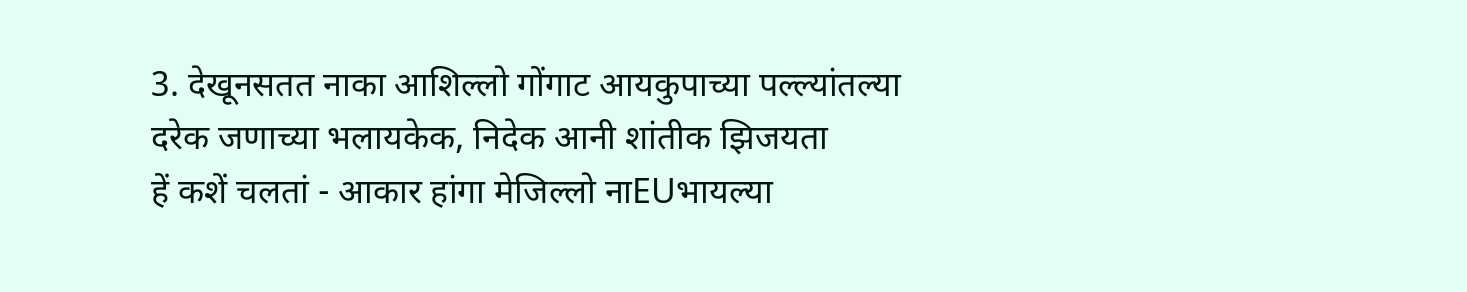3. देखूनसतत नाका आशिल्लो गोंगाट आयकुपाच्या पल्ल्यांतल्या दरेक जणाच्या भलायकेक, निदेक आनी शांतीक झिजयता
हें कशें चलतां - आकार हांगा मेजिल्लो नाEUभायल्या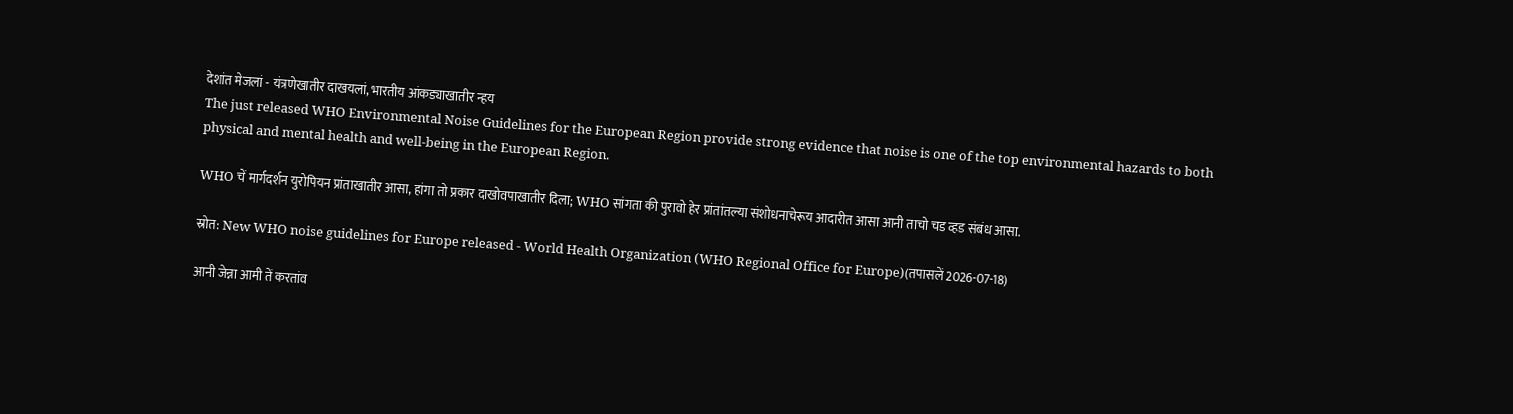देशांत मेजलां - यंत्रणेखातीर दाखयलां, भारतीय आंकड्याखातीर न्हय
The just released WHO Environmental Noise Guidelines for the European Region provide strong evidence that noise is one of the top environmental hazards to both physical and mental health and well-being in the European Region.

WHO चें मार्गदर्शन युरोपियन प्रांताखातीर आसा, हांगा तो प्रकार दाखोवपाखातीर दिला; WHO सांगता की पुरावो हेर प्रांतांतल्या संशोधनाचेरूय आदारीत आसा आनी ताचो चड व्हड संबंध आसा.

स्रोत: New WHO noise guidelines for Europe released - World Health Organization (WHO Regional Office for Europe)(तपासलें 2026-07-18)

आनी जेन्ना आमी तें करतांव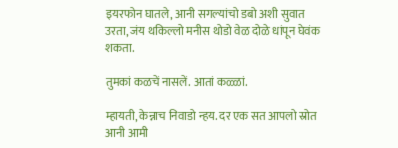इयरफोन घातले, आनी सगल्यांचो डबो अशी सुवात उरता, जंय थकिल्लो मनीस थोडो वेळ दोळे धांपून घेवंक शकता.

तुमकां कळचें नासलें. आतां कळ्ळां.

म्हायती, केन्नाच निवाडो न्हय. दर एक सत आपलो स्रोत आनी आमी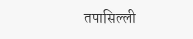तपासिल्ली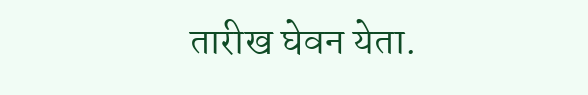तारीख घेवन येता.